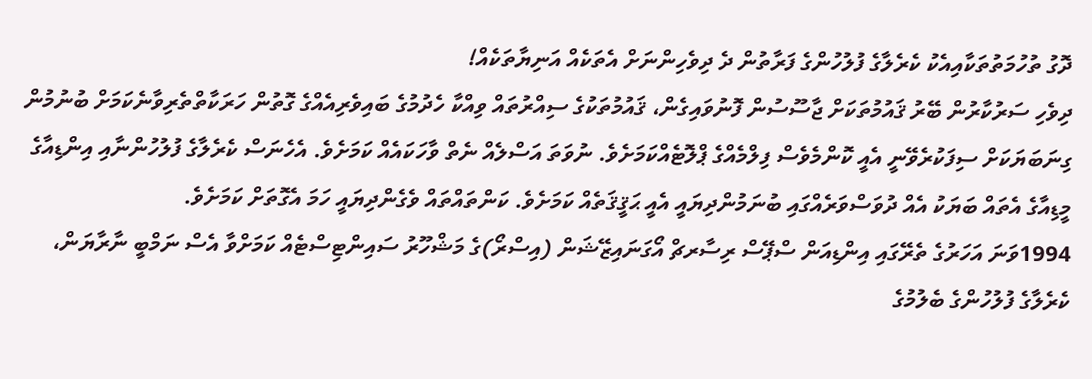ދޮގު ތުހުމަތުތަކާއިއެކު ކެރެލާގެ ފުލުހުންގެ ފަރާތުން ދެ ދިވެހިންނަށް އެތަކެއް އަނިޔާތަކެއް!
ދިވެހި ސަރުކާރުން ބޭރު ޤައުމުތަކަށް ޖާސޫސުން ފޮނުވައިގެން، ޤައުމުތަކުގެ ސިއްރުތައް ވިއްކާ ހެދުމުގެ ބައިވެރިއެއްގެ ގޮތުން ހަރަކާތްތެރިވާނެކަމަށް ބުނުމުން ގިނަބަޔަކަށް ސިފަކުރެވޭނީ އެއީ ކޮންމެވެސް ފިލްމެއްގެ ޕްލޮޓެއްކަމަށެވެ. ނުވަތަ އަސްލެއް ނެތް ވާހަކައެއް ކަމަށެވެ. އެހެނަސް ކެރެލާގެ ފުލުހުންނާއި އިންޑިއާގެ މީޑިއާގެ އެތައް ބަޔަކު އެއް ދުވަސްވަރެއްގައި ބުނަމުންދިޔައީ އެއީ ޙަޤީޤަތެއް ކަމަށެވެ. ކަންތައްތައް ވެގެންދިޔައީ ހަމަ އެގޮތަށް ކަމަށެވެ.
1994ވަނަ އަހަރުގެ ތެރޭގައި އިންޑިއަން ސްޕޭސް ރިސާރޗް އޯގަނައިޒޭޝަން (އިސްރޯ)ގެ މަޝްހޫރު ސައިންޓިސްޓެއް ކަމަށްވާ އެސް ނަމްބީ ނާރާޔަން، ކެރެލާގެ ފުލުހުންގެ ބެލުމުގެ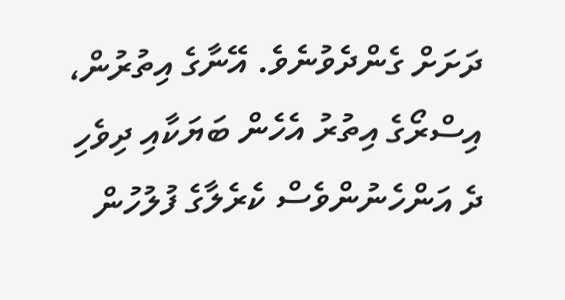ދަށަށް ގެންދެވުނެވެ. އޭނާގެ އިތުރުން، އިސްރޯގެ އިތުރު އެހެން ބަޔަކާއި ދިވެހި ދެ އަންހެނުންވެސް ކެރެލާގެ ފުލުހުން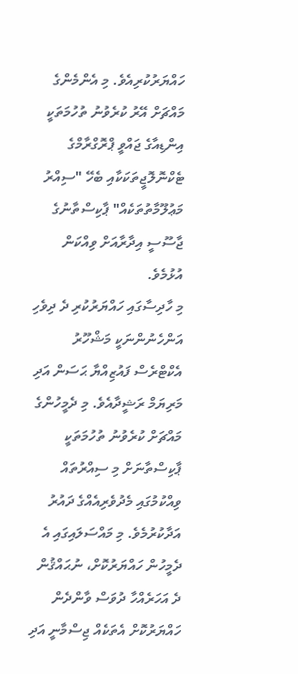ހައްޔަރުކުރިއެވެ. މި އެންމެންގެ މައްޗަށް އޭރު ކުރެވުނު ތުހުމަތަކީ އިންޑިއާގެ ޖައްވީ ޕްރޮގްރާމްގެ ޓެކްނޮލޮޖީތަކަކާއި ބެހޭ "ސިއްރު މަޢުލޫމާތުތަކެއް" ޕާކިސްތާނުގެ ޖާސޫސީ އިދާރާއަށް ވިއްކަން އުޅުމެވެ.
މި ހާދިސާގައި ހައްޔަރުކުރި ދެ ދިވެހި އަންހެނުންނަކީ މަޝްހޫރު އެކްޓްރެސް ފައުޒިއްޔާ ޙަސަން އަދި މަރިޔަމް ރަޝީދާއެވެ. މި ދެމީހުންގެ މައްޗަށް ކުރެވުނު ތުހުމަތަކީ ޕާކިސްތާނަށް މި ސިއްރުތައް ވިއްކުމުގައި މެދުވެރިއެއްގެ ދައުރު އަދާކުރުމެވެ. މި މައްސަލައިގައި އެ ދެމީހުން ހައްޔަރުކޮށް، ނުޙައްޤުން ދެ އަހަރެއްހާ ދުވަސް ވާންދެން ހައްޔަރުކޮށް އެތަކެއް ޖިސްމާނީ އަދި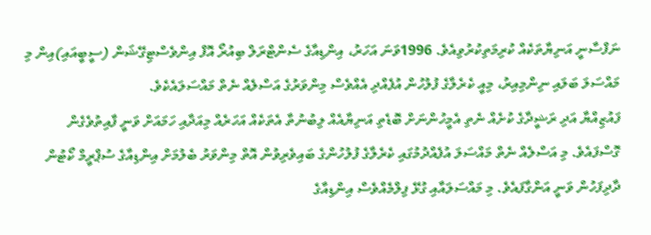ނަފްސާނީ އަނިޔާތަކެއް ކުރިމަތިކުރުވިއެވެ. 1996ވަނަ އަހަރު، އިންޑިއާގެ ސެންޓްރަލް ބިއުރޯ އޮފް އިންވެސްޓިގޭޝަން (ސީބީއައި)އިން މި މައްސަލަ ބަލައި ނިންމިއިރު، މިއީ ކެރެލާގެ ފުލުހުން އުފެއްދި އެއްވެސް މިންވަރުގެ އަސްލެއް ނެތް މައްސަލައެކެވެ.
ފައުޒިއްޔާ އަދި ރަޝީދާގެ ކުށެއް ނެތި އެމީހުންނަށް ބޮޑެތި އަނިޔާއެއް ލިބުނުތާ އެތަކެއް އަހަރެއް މިއަދާއި ހަމައަށް ވަނީ ފާއިތުވެގެން ގޮސްފައެވެ. މި އަސްލެއް ނެތް މައްސަލަ އުފެއްދުމުގައި ކެރެލާގެ ފުލުހުންގެ ބައިވެރިވުން އޮތް މިންވަރު ބެލުމަށް އިންޑިއާގެ ސުޕްރީމް ކޯޓުން ދާދިފަހުން ވަނީ އަންގާފައެވެ. މި މައްސަލައާއި ގުޅޭ ފިލްމެއްވެސް އިންޑިއާގެ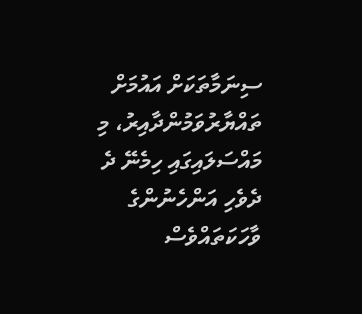ސިނަމާތަކަށް އައުމަށް ތައްޔާރުވަމުންދާއިރު، މި މައްސަލައިގައި ހިމެނޭ ދެ ދެވެހި އަންހެނުންގެ ވާހަކަތައްވެސް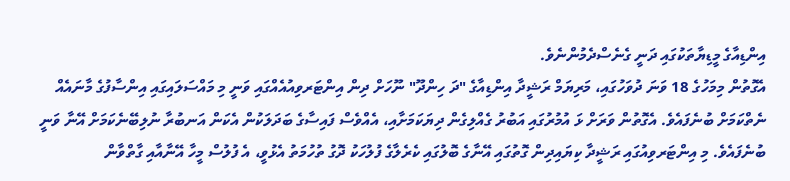އިންޑިއާގެ މީޑިޔާތަކުގައި ދަނީ ގެނެސްދެމުންނެވެ.
އެގޮތުން މިމަހުގެ 18 ވަނަ ދުވަހުގައި، މަރިޔަމް ރަޝީދާ އިންޑިއާގެ "ދަ ހިންދޫ" ނޫހަށް ދިން އިންޓަރވިއުއެއްގައި ވަނީ މި މައްސަލައިގައި އިންސާފުގެ މާނައެއް ނެތްކަމަށް ބުނެފައެވެ. އެގޮތުން ވަރަށް ޅަ އުމުރުގައި އަބުރު ގެއްލިގެން ދިޔަކަމަށާއި، އެއްވެސް ފައިސާގެ ބަދަލަކުން އެކަން އަނބުރާ ނުލިބޭނެކަމަށް އޭނާ ވަނީ ބުނެފައެވެ. މި އިންޓަރވިއުގައި ރަޝީދާ ކިޔައިދިން ގޮތުގައި އޭނާގެ ބޮލުގައި ކެރެލާގެ ފުލުހަކު ދޮގު ތުހުމަތު އެޅުވީ، އެ ފުލުސް މީހާ އޭނާއާއި ގާތްވާން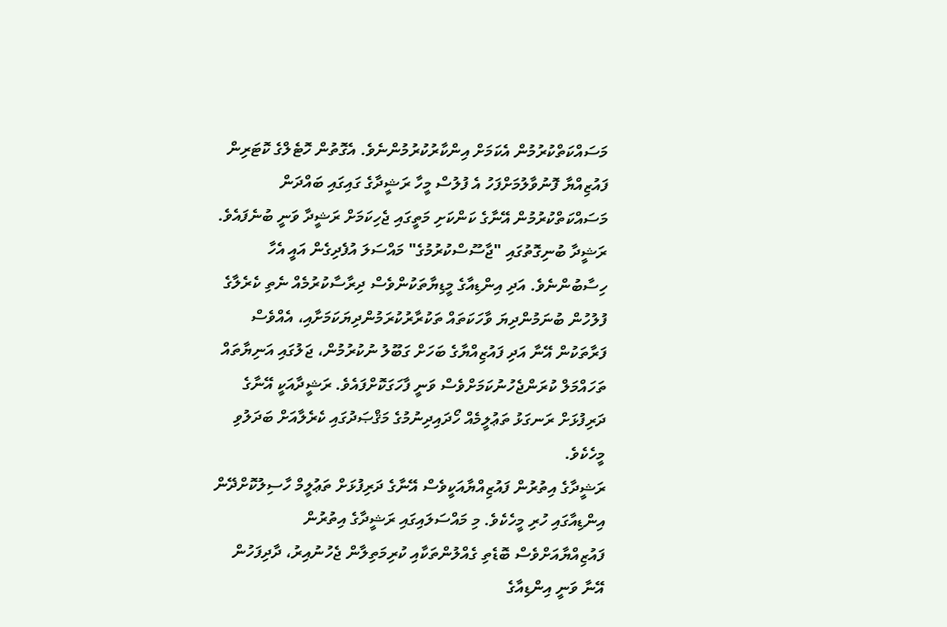މަސައްކަތްކުރުމުން އެކަމަށް އިންކާރުކުރުމުންނެވެ. އެގޮތުން ހޮޓެލްގެ ކޮޓަރިން ފައުޒިއްޔާ ފޮނުވާލުމަށްފަހު އެ ފުލުސް މީހާ ރަޝީދާގެ ގައިގައި ބައްދަން މަސައްކަތްކުރުމުން އޭނާގެ ކަންކަށި މަތީގައި ޖެހިކަމަށް ރަޝީދާ ވަނީ ބުނެފައެވެ.
ރަޝީދާ ބުނިގޮތުގައި "ޖާސޫސްކުރުމުގެ" މައްސަލަ އުފެދިގެން އައީ އެހާ ހިސާބުންނެވެ. އަދި އިންޑިއާގެ މީޑިޔާތަކުންވެސް ދިރާސާކުރުމެއް ނެތި ކެރެލާގެ ފުލުހުން ބުނަމުންދިޔަ ވާހަކަތައް ތަކުރާރުކުރަމުންދިޔަކަމަށާއި، އެއްވެސް ފަރާތަކުން އޭނާ އަދި ފައުޒިއްޔާގެ ބަހަށް ގަބޫލު ނުކުރުމުން، ޖަލުގައި އަނިޔާތައް ތަހައްމަލް ކުރަންޖެހުނުކަމަށްވެސް ވަނީ ފާހަގަކޮށްފައެވެ. ރަޝީދާއަކީ އޭނާގެ ދަރިފުޅަށް ރަނގަޅު ތަޢުލީމެއް ހޯދައިދިނުމުގެ މަޤްޞަދުގައި ކެރެލާއަށް ބަދަލުވި މީހެކެވެ.
ރަޝީދާގެ އިތުރުން ފައުޒިއްޔާއަކީވެސް އޭނާގެ ދަރިފުޅަށް ތަޢުލީމް ހާސިލުކޮށްދޭން އިންޑިއާގައި ހުރި މީހެކެވެ. މި މައްސަލައިގައި ރަޝީދާގެ އިތުރުން ފައުޒިއްޔާއަށްވެސް ބޮޑެތި ގެއްލުންތަކާއި ކުރިމަތިލާން ޖެހުނުއިރު، ދާދިފަހުން އޭނާ ވަނީ އިންޑިއާގެ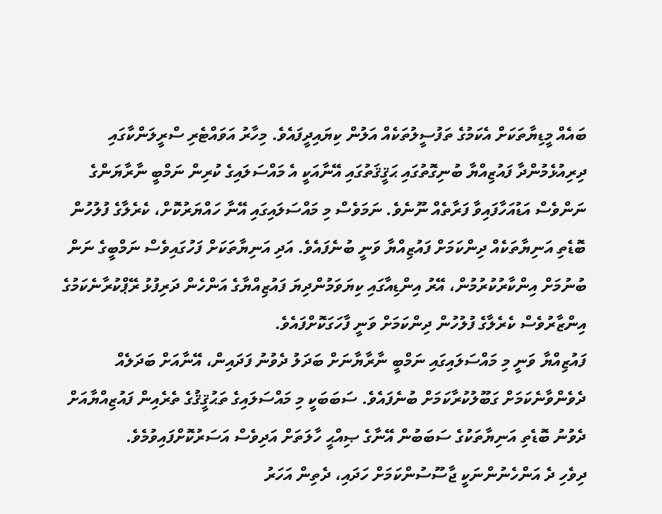ބައެއް މީޑިޔާތަކަށް އެކަމުގެ ތަފުސީލުތަކެއް އަލުން ކިޔައިދީފައެވެ. މިހާރު އަވައްޓެރި ސްރީލަންކާގައި ދިރިއުޅެމުންދާ ފައުޒިއްޔާ ބުނިގޮތުގައި ޙަޤީޤަތުގައި އޭނާއަކީ އެ މައްސަލައިގެ ކުރިން ނަމްބީ ނާރާޔަންގެ ނަންވެސް އަޑުއަހާފައިވާ ފަރާތެއް ނޫނެވެ. ނަމަވެސް މި މައްސަލައިގައި އޭނާ ހައްޔަރުކޮށް، ކެރެލާގެ ފުލުހުން ބޮޑެތި އަނިޔާތަކެއް ދިންކަމަށް ފައުޒިއްޔާ ވަނީ ބުނެފައެވެ. އަދި އަނިޔާތަކަށް ފަހުގައިވެސް ނަމްބީގެ ނަން ބުނުމަށް އިންކާރުކުރުމުން، އޭރު އިންޑިއާގައި ކިޔަވަމުންދިޔަ ފައުޒިއްޔާގެ އަންހެން ދަރިފުޅު ރޭޕްކުރާނެކަމުގެ އިންޒާރުވެސް ކެރެލާގެ ފުލުހުން ދިންކަމަށް ވަނީ ފާހަގަކޮށްފައެވެ.
ފައުޒިއްޔާ ވަނީ މި މައްސަލައިގައި ނަމްބީ ނާރާޔާނަށް ބަދަލު ދެވުނު ފަދައިން، އޭނާއަށް ބަދަލެއް ދެވެންވާނެކަމަށް ގަބޫލުކުރާކަމަށް ބުނެފައެވެ. ސަބަބަކީ މި މައްސަލައިގެ ތަޙުޤީޤުގެ ތެރެއިން ފައުޒިއްޔާއަށް ދެވުނު ބޮޑެތި އަނިޔާތަކުގެ ސަބަބުން އޭނާގެ ޞިއްޙީ ހާލަތަށް އަދިވެސް އަސަރުކޮށްފައިވުމެވެ.
ދިވެހި ދެ އަންހެނުންނަކީ ޖާސޫސުންކަމަށް ހަދައި، ދެތިން އަހަރު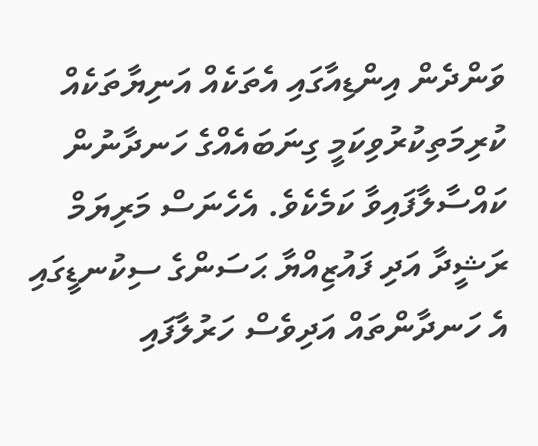ވަންދެން އިންޑިއާގައި އެތަކެއް އަނިޔާތަކެއް ކުރިމަތިކުރުވިކަމީ ގިނަބައެއްގެ ހަނދާނުން ކައްސާލާފައިވާ ކަމެކެވެ. އެހެނަސް މަރިޔަމް ރަޝީދާ އަދި ފައުޒިއްޔާ ޙަސަންގެ ސިކުނޑީގައި އެ ހަނދާންތައް އަދިވެސް ހަރުލާފައި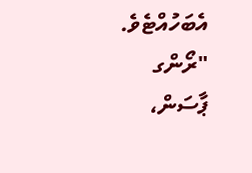އެބަހުއްޓެވެ. "ރޯންގ ޕާސަން،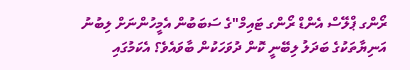ރޯންގ ޕްލޭސް އެންޑް ރޯންގ ޓައިމް"ގެ ސަބަބުން އެމީހުންނަށް ލިބުނު އަނިޔާތަކުގެ ބަދަލު ލިބޭނީ ކޮން ދުވަހަކުން ބާވައެވެ؟ އެކަމުގައި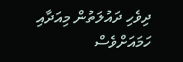ދިވެހި ދައުލަތުން މިއަދާއި ހަމައަށްވެސް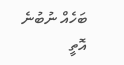ބަހެއް ނުބުނެ އޮތީ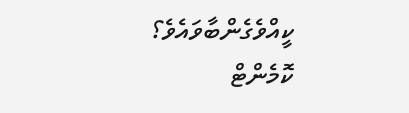ކީއްވެގެންބާވައެވެ؟
ކޮމެންޓް